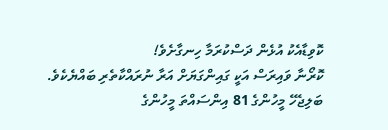ކޮވިޑާއެކު އުޅެން ދަސްކުރަމާ ހިނގާށެވެ!
ކޮރޯނާ ވައިރަސް އަކީ ގައިންގަޔަށް އަރާ ނުރައްކާތެރި ބައްޔެކެވެ. ބަލިޖެހޭ މީހުންގެ 81 އިންސައްތަ މީހުންގެ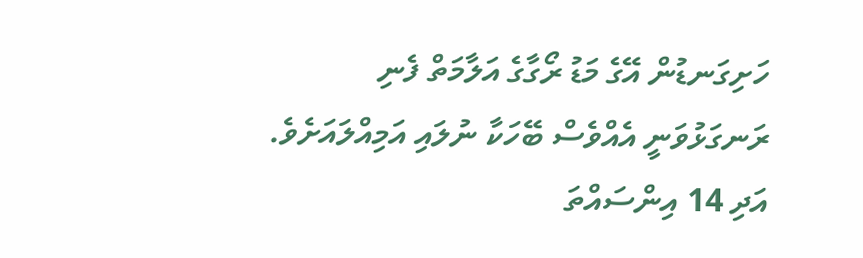ހަށިގަނޑުން އޭގެ މަޑު ރޯގާގެ އަލާމަތް ފެނި ރަނގަޅުވަނީ އެއްވެސް ބޭހަކާ ނުލައި އަމިއްލައަށެވެ. އަދި 14 އިންސައްތަ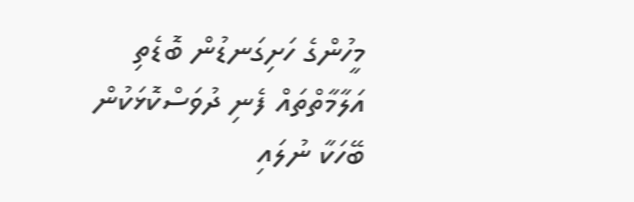މީހުންގެ ހަށިގަނޑުން ބޮޑެތި އަލާމާތްތައް ފެނި ދުވަސްކޮޅަކުން ބޭހަކާ ނުލައި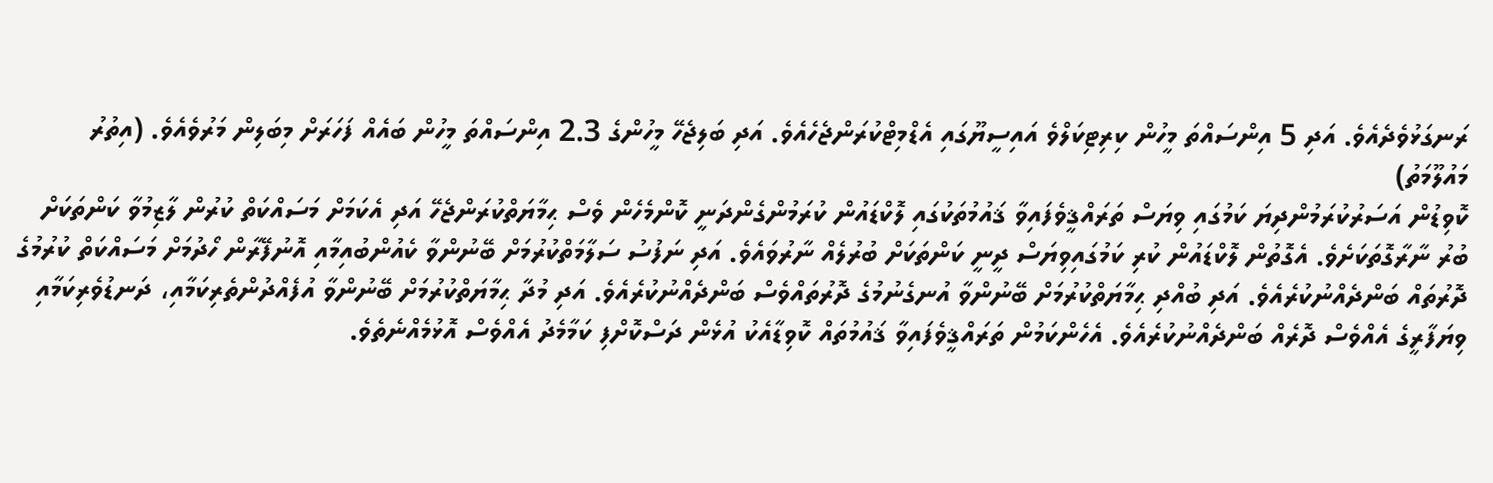ރަނގަޅުވެދެއެވެ. އަދި 5 އިންސައްތަ މީހުން ކިރިޓިކަލްވެ އައިސީޔޫގައި އެޑްމިޓްކުރަންޖެހެއެވެ. އަދި ބަލިޖެހޭ މީހުންގެ 2.3 އިންސައްތަ މީހުން ބައެއް ފަހަރަށް މިބަލިން މަރުވެއެވެ. (އިތުރު މައުލޫމަތު)
ކޮވިޑުން އަސަރުކުރަމުންދިޔަ ކަމުގައި ވިޔަސް ތަރައްޤީވެފައިވާ ޤައުމުތަކުގައި ލޮކްޑައުން ކުރަމުންގެންދަނީ ކޮންމެހެން ވެސް ޙިމާޔަތްކުރަންޖެހޭ އަދި އެކަމަށް މަސައްކަތް ކުރުން ލާޒިމުވާ ކަންތަކަށް ބުރު ނާރާގޮތަކަށެވެ. އެގޮތުން ލޮކްޑައުން ކުރި ކަމުގައިވިޔަސް ދީނީ ކަންތަކަށް ބުރުލެއް ނާރުވައެވެ. އަދި ނަފުސު ސަލާމަތްކުރުމަށް ބޭނުންވާ ކެއުންބުއިމާއި އޮނުފޭރާން ހޯދުމަށް މަސައްކަތް ކުރުމުގެ ދޮރުތައް ބަންދެއްނުކުރެއެވެ. އަދި ބުއްދި ޙިމާޔަތްކުރުމަށް ބޭނުންވާ އުނގެނުމުގެ ދޮރުތައްވެސް ބަންދެއްނުކުރެއެވެ. އަދި މުދާ ޙިމާޔަތްކުރުމަށް ބޭނުންވާ އުފެއްދުންތެރިކަމާއި، ދަނޑުވެރިކަމާއި ވިޔަފާރީގެ އެއްވެސް ދޮރެއް ބަންދެއްނުކުރެއެވެ. އެހެންކަމުން ތަރައްޤީވެފައިވާ ޤައުމުތައް ކޮވިޑާއެކު އުޅެން ދަސްކޮށްފި ކަމާމެދު އެއްވެސް އޮޅުމެއްނެތެވެ.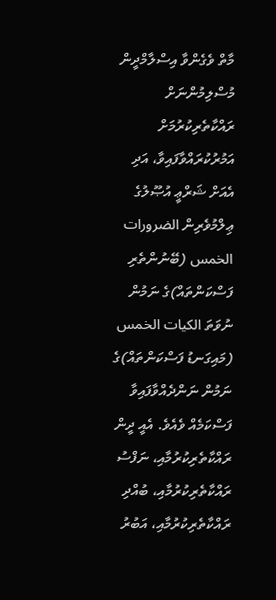މާތް ވެގެންވާ އިސްލާމްދީން މުސްލިމުންނަށް ރައްކާތެރިކުރުމަށް އަމުރުކުރައްވާފައިވާ، އަދި އެއަށް ޝަރްޢީ އުޞޫލުގެ ޢިލްމުވެރިން الضرورات الخمس (ބޭނުންތެރި ފަސްކަންތައް)ގެ ނަމުން ނުވަތަ الكيات الخمس (މައިގަނޑު ފަސްކަންތައް)ގެ ނަމުން ނަންދެއްވާފައިވާ ފަސްކަމެއް ވެއެވެ. އެއީ ދީން ރައްކާތެރިކުރުމާއި، ނަފްސު ރައްކާތެރިކުރުމާއި، ބުއްދި ރައްކާތެރިކުރުމާއި، އަބުރު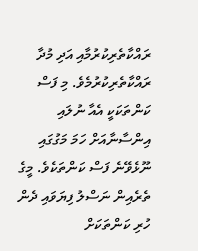ރައްކާތެރިކުރުމާއި އަދި މުދާ ރައްކާތެރިކުރުމެވެ. މި ފަސް ކަންތަކަކީ އެއާ ނުލައި އިންސާނާއަށް ހަމަ މަގުގައި ނޫޅެވޭނެ ފަސް ކަންތަކެވެ. މީގެ ތެރެއިން ނަސްލު ފިޔަވައި ދެން ހުރި ކަންތަކަށް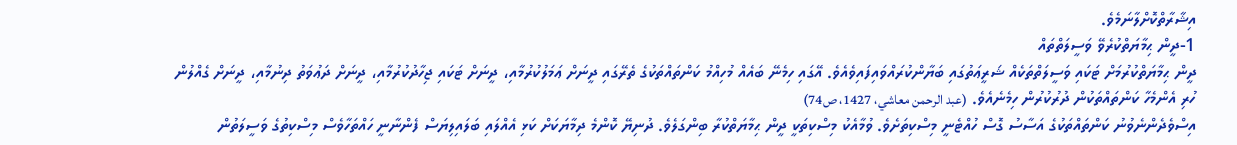އިޝާރާތްކޮށްލާނަމެވެ.
1-ދީން ޙިމާޔަތްކުރެވޭ ވަސީލަތްތައް
ދީން ޙިމާޔަތްކުރުމަށް ޓަކައި ވަސީލަތްތަކެއް ޝަރީޢަތުގައި ބަޔާންކުރައްވައިފައިވެއެވެ. އޭގައި ހިމެނޭ ބައެއް މުހިއްމު ކަންތައްތަކުގެ ތެރޭގައި ދީނަށް ޢަމަލުކުރުމާއި، ދީނަށް ޓަކައި ޖިހާދުކުރުމާއި، ދީނަށް ދަޢުވަތު ދިނުމާއި، ދީނަށް ގެއްލުން ހުރި އެންމެހާ ކަންތައްތަކުން ދުރުކުރުން ހިމެނެއެވެ. (عبد الرحمن معاشي، 1427، ص74)
އިސްވެދެންނެވުނު ކަންތައްތަކުގެ އަސާސު ގޮސް ހުއްޓެނީ މިސްކިތަށެވެ. ވުމާއެކު މިސްކިތަކީ ދީން ޙިމާޔަތްކުރާ ބިންގަލެވެ. ދުނިޔޭ ކޮންމެ ދިމާޔަކަށް ކަޅި އެއްލައި ބަލައިލިޔަސް ފެންނާނީ ހައްތަހާވެސް މިސްކިތުގެ ވަސީލަތުން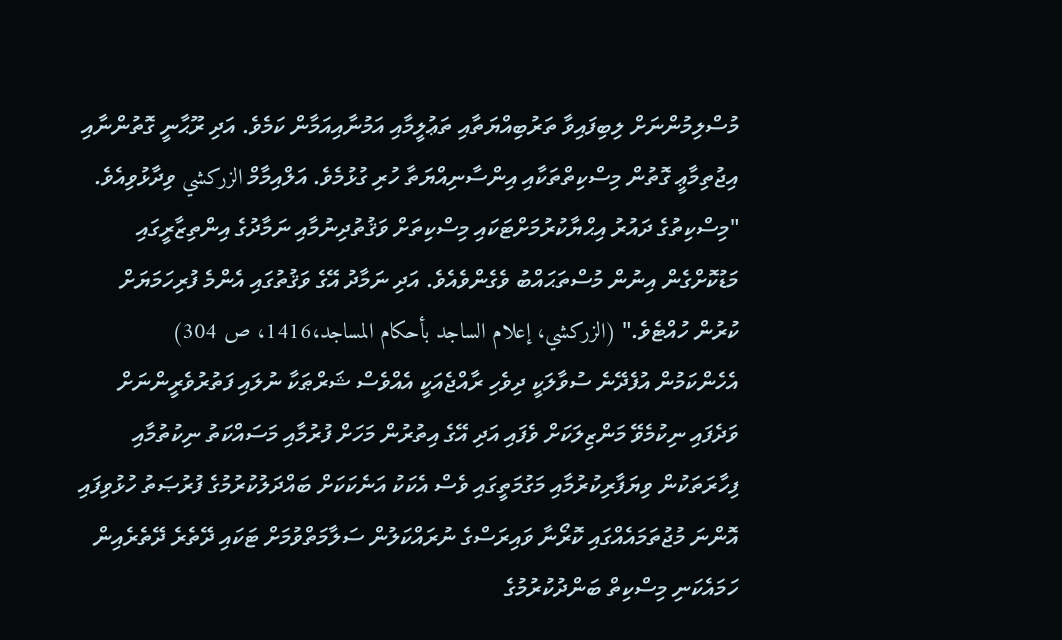މުސްލިމުންނަށް ލިބިފައިވާ ތަރުބިއްޔަތާއި ތަޢުލީމާއި އަމުނާއިއަމާން ކަމެވެ. އަދި ރޫޙާނީ ގޮތުންނާއި އިޖުތިމާޢީ ގޮތުން މިސްކިތްތަކާއި އިންސާނިއްޔަތާ ހުރި ގުޅުމެވެ. އަލްއިމާމް الزركشي ވިދާޅުވިއެވެ. "މިސްކިތުގެ ދައުރު އިޙްޔާކުރުމަށްޓަކައި މިސްކިތަށް ވަޤުތުދިނުމާއި ނަމާދުގެ އިންތިޒާރީގައި މަޑުކޮށްގެން އިނުން މުސްތަޙައްބު ވެގެންވެއެވެ. އަދި ނަމާދު އޭގެ ވަޤުތުގައި އެންމެ ފުރިހަމަޔަށް ކުރުން ހުއްޓެވެ." (الزركشي، إعلام الساجد بأحكام المساجد،1416، ص 304)
އެހެންކަމުން އުފެދޭނެ ސުވާލަކީ ދިވެހި ރާއްޖެއަކީ އެއްވެސް ޝަރްޠަކާ ނުލައި ފަތުރުވެރީންނަށް ވަދެފައި ނިކުމެވޭ މަންޒިލަކަށް ވެފައި އަދި އޭގެ އިތުރުން މަހަށް ފުރުމާއި މަސައްކަތު ނިކުތުމާއި ފިހާރަތަކުން ވިޔަފާރިކުރުމާއި މަގުމަތީގައި ވެސް އެކަކު އަނެކަކަށް ބައްދަލުކުރުމުގެ ފުރުޞަތު ހުޅުވިފައި އޮންނަ މުޖުތަމައެއްގައި ކޮރޯނާ ވައިރަސްގެ ނުރައްކަލުން ސަލާމަތްވުމަށް ޓަކައި ދޭތެރެ ދޭތެރެއިން ހަމައެކަނި މިސްކިތް ބަންދުކުރުމުގެ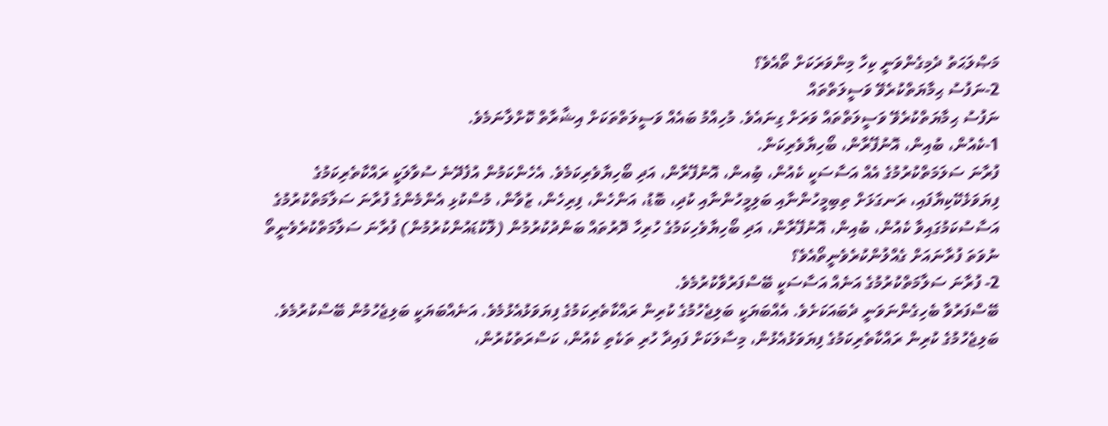މަޞްލަޙަތު ދެމިގެންވަނީ ކިހާ މިންވަރަކަށް ތޯއެވެ؟
2-ނަފުސު ޙިމާޔަތްކުރެވޭ ވަސީލަތްތައް
ނަފުސު ޙިމާޔަތްކުރެވޭ ވަސީލަތްތައް ވަރަށް ގިނައެވެ. މުހިއްމު ބައެއް ވަސީލަތްތަކަށް އިޝާރާތް ކޮށްލާނަމެވެ.
1-ކެއުން، ބުއިން، އޮނުފޭރާން، ބޯހިޔާވެރިކަން.
ފުރާނަ ސަލަމަތްކުރުމުގެ އެއް އަސާސަކީ ކެއުން، ބިުއން، އޮނުފޭރާން، އަދި ބޯހިޔާވެރިކަމެވެ. އެހެންކަމުން އުފެދޭނެ ސުވާލަކީ ރައްކާތެރިކަމުގެ ފިޔަވަޅެކޭކިޔާފައި، ރަނގަޅަށް ތިބިމީހުންނާއި ބަލިމީހުންނާއި ކުދި، ބޮޑު، އަންހެން، ފިރިހެން، ޒުވާން، މުސްކުޅި އެންމެންގެ ފުރާނަ ސަލާމަތްކުރުމުގެ އަސާސުކަމުގައިވާ ކެއުން، ބުއިން، އޮނުފޭރާން، އަދި ބޯހިޔާވެހިކަމުގެ ހުރިހާ ދޮރުތައް ބަންދުކުރުމުން (ލޮކުޑައުންކުރުމުން) ފުރާނަ ސަލާމަތްކުރެވެނީތޯ ނުވަތަ ފުރާނައަށް ގެއްލުންކުރެވެނީތޯއެވެ؟
2- ފުރާނަ ސަލާމަތްކުރުމުގެ އަނެއް އަސާސަކީ ބޭސްފަރުވާކުރުމެވެ.
ބޭސްފަރުވާ ބެހިގެންނަވަނީ ދެބައަކަށެވެ. އެއްބަޔަކީ ބަލިޖެހުމުގެ ކުރިން ރައްކާތެރިކަމުގެ ފިޔަވަޅުއެޅުމެވެ. އަނެއްބަޔަކީ ބަލިޖެހުމުން ބޭސްކުރުމެވެ.
ބަލިޖެހުމުގެ ކުރިން ރައްކާތެރިކަމުގެ ފިޔަވަޅުއެޅުން، މިސާލަކަށް ފައިދާ ހުރި ތަކެތި ކެއުން، ކަސްރަތުކުރުން،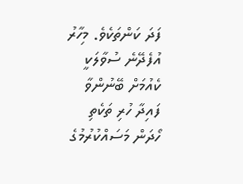ފަދަ ކަންތަކެވެ. މިހާރު އުފެދޭނެ ސުވާލަކީ ކެއުމަށް ބޭނުންވާ ފައިދާ ހުރި ތަކެތި ހޯދަން މަސައްކުރުމުގެ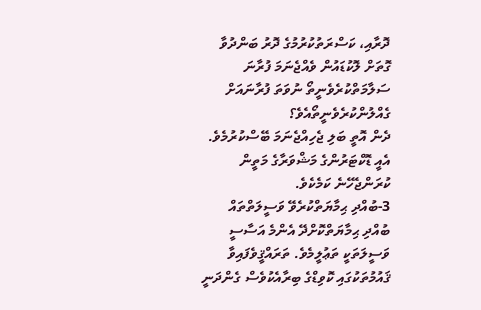ދޮރާއި، ކަސްރަތުކުރުމުގެ ދޮރު ބަންދުވާ ގޮތަށް ލޮކުޑައުން ވެއްޖެނަމަ ފުރާނަ ސަލާމަތްކުރެވެނީތޯ ނުވަތަ ފުރާނައަށް ގެއްލުންކުރެވެނީތޯއެވެ؟
ދެން އޮތީ ބަލި ޖެހިއްޖެނަމަ ބޭސްކުރުމެވެ. އެއީ ޑޮކްޓަރުންގެ މަޝްވަރާގެ މަތީން ކުރަންޖެހޭނެ ކަމެކެވެ.
3-ބުއްދި ޙިމާޔަތްކުރެވޭ ވަސީލަތްތައް
ބުއްދި ޙިމާޔަތްކޮށްދޭ އެންމެ އަސާސީ ވަސީލަތަކީ ތަޢުލީމެވެ. ތަރައްޤީވެފައިވާ ޤައުމުތަކުގައި ކޮވިޑްގެ ބިރާއެކުވެސް ގެންދަނީ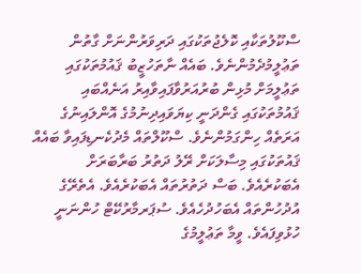ސްކޫލުތަކާއި ކޮލެޖުތަކުގައި ދަރިވަރުންނަށް ގާތުން ތަޢުލީމުދެމުންނެވެ. ބައެއް ނާތަހުޒީބު ޤައުމުތަކުގައި ތަޢުލީމަށް މުޅިން ބުރުއަރުވާފައިވާއިރު އަނެއްބައި ޤައުމުތަކުގައި ގެންދަނީ ކިޔަވައިދިނުމުގެ އޮންލައިނުގެ އަރަތެއް ހިންގަމުންނެވެ. ސްކޫލްތައް މެދުކެނޑިފައިވާ ބައެއް ޤައުތަކުގައި މިސާލަކަށް ރޭލު ދަތުރު ބަރާބަރަށް އެބަކުރެއެވެ. ބަސް ދަތުރުތައް އެބަކުރެއެވެ. އެތެރޭގެ އުދުހުންތައް އެބަހުދުހެއެވެ. ސުޕަރމާރުކޭޓް ހުންނަނީ ހުޅުވިފައެވެ. ވީމާ ތަޢުލީމުގެ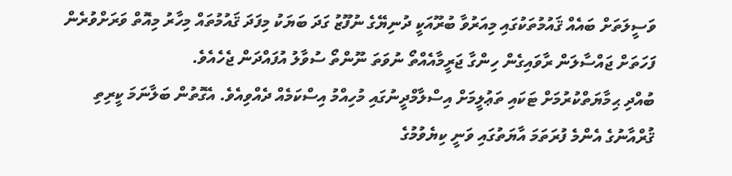ވަސީލަތަށް ބައެއް ޤައުމުތަކުގައި މިއަރުވާ ބުރޫއަކީ ދުނިޔޭގެ ނުފޫޒު ގަދަ ބަޔަކު މިފަދަ ޤައުމުތައް މިހާރު މިއޮތް ވަރަށްވުރެން ފަހަތަށް ޖައްސާލަން ރާވައިގެން ހިންގާ ޖަރީމާއެއްތޯ ނުވަތަ ނޫންތޯ ސުވާލު އުފައްދަން ޖެހެއެވެ.
ބުއްދި ޙިމާޔަތްކުރުމަށް ޓަކައި ތަޢުލީމަށް އިސްލާމްދީނުގައި މުހިއްމު އިސްކަމެއް ދެއްވިއެވެ. އެގޮތުން ބަލާނަމަ ކީރިތި ޤުރްއާނުގެ އެންމެ ފުރަތަމަ އާޔަތުގައި ވަނީ ކިޔެވުމުގެ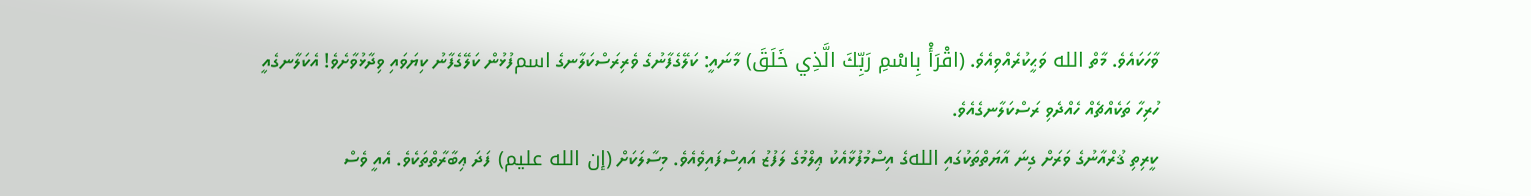ވާހަކައެވެ. މާތް الله ވަޙީކުރެއްވިއެވެ. (اقْرَأْ بِاسْمِ رَبِّكَ الَّذِي خَلَقَ) މާނައީ: ކަލޭގެފާނުގެ ވެރިރަސްކަލާނގެ اسمފުޅުން ކަލޭގެފާނު ކިޔަވައި ވިދާޅުވާށެވެ! އެކަލާނގެއީ ހުރިހާ ތަކެއްޗެއް ހެއްދެވި ރަސްކަލާނގެއެވެ.
ކީރިތި ޤުރްއާނުގެ ވަރަށް ގިނަ އާޔަތްތަކުގައި اللهގެ އިސްމުފުޅާއެކު ޢިލްމުގެ ލަފުޒު އައިސްފައިވެއެވެ. މިސާލަކަށް (إن الله عليم) ފަދަ ޢިބާރާތްތަކެވެ. އެއީ ވެސް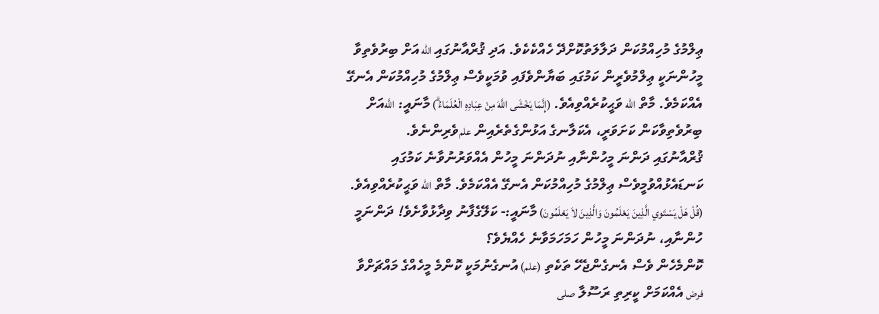ޢިލްމުގެ މުހިއްމުކަން ދަލާލަތުކޮށްދޭ ހެއްކެކެވެ. އަދި ޤުރްއާނުގައި الله އަށް ބިރުވެތިވާ މީހުންނަކީ ޢިލްމުވެރީން ކަމުގައި ބަޔާންވެފައި ވުމަކީވެސް ޢިލްމުގެ މުހިއްމުކަން އެނގޭ އެއްކަމެވެ. މާތް الله ވަޙީކުރެއްވިއެވެ. (إِنَّمَا يَخْشَى اللَّهَ مِنْ عِبَادِهِ الْعُلَمَاءُ ۗ) މާނައީ: اللَّهއަށް ބިރުވެތިވާކަން ކަށަވަރީ، އެކަލާނގެ އަޅުންގެތެރެއިން علمވެރިންނެވެ.
ޤުރްއާނުގައި ދަންނަ މީހުންނާއި ނުދަންނަ މީހުން އެއްވަރުނުވާނެ ކަމުގައި ކަނޑައެޅުއްވުމީވެސް ޢިލްމުގެ މުހިއްމުކަން އެނގޭ އެއްކަމެވެ. މާތް الله ވަޙީކުރެއްވިއެވެ. (قُلْ هَلْ يَسْتَوي الَّذِينَ يَعْلَمُونَ وَالَّذِينَ لاَ يَعْلَمُونَ) މާނައީ:- ކަލޭގެފާނު ވިދާޅުވާށެވެ! ދަންނަމީ ހުންނާއި، ނުދަންނަ މީހުން ހަމަހަމަވާނެ ހެއްޔެވެ؟
ކޮންމެހެން ވެސް އެނގެންޖެހޭ ތަކެތި (علم) އުނގެނުމަކީ ކޮންމެ މީހެއްގެ މައްޗަށްވާ فرض އެއްކަމަށް ކީރިތި ރަސޫލާ صلى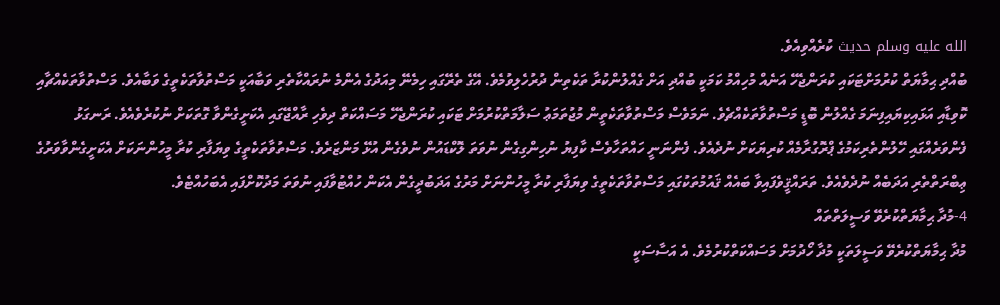الله عليه وسلم حديث ކުރެއްވިއެވެ.
ބުއްދި ޙިމާޔަތް ކުރުމަށްޓަކައި ކުރަންޖެހޭ އަނެއް މުހިއްމު ކަމަކީ ބުއްދި އަށް ގެއްލުންކުރާ ތަކެތިން ދުރުހެލިވުމެވެ. އޭގެ ތެރޭގައި ހިމެނޭ މިއަދުގެ އެންމެ ނުރައްކާތެރި ވަބާއަކީ މަސްތުވާތަކެތީގެ ވަބާއެވެ. މަސްތުވާތަކެއްޗާއި ކޮވިޑާއި އަޅައިކިޔައިފިނަމަ ގެއްލުން ބޮޑީ މަސްތުވާތަކެއްޗެވެ. ނަމަވެސް މަސްތުވާތަކެތީން މުޖުތަމަޢު ސަލާމަތްކުރުމަށް ޓަކައި ކުރަންޖެހޭ މަސައްކަތް ދިވެހި ރާއްޖޭގައި އެކަށީގެންވާ ގޮތަކަށް ނުކުރެވެއެވެ. ރަނގަޅު ފެންވަރެއްގައި ހޭލުންތެރިކަމުގެ ޕްރޮގުރާމެއް ކުރިޔަކަށް ނުދެއެވެ. ފެންނަނީ ހައްތަހާވެސް ކާފިޔު ނުހިންގިގެން ނުވަތަ ލޮކްޑައުން ނުވެގެން އުޅޭ މަންޒަރެވެ. މަސްތުވާތަކެތީގެ ވިޔަފާރި ކުރާ މީހުންނަކަށް އެކަށީގެންވާވަރުގެ ޢިބްރަތްތެރި އަދަބެއް ނުދެވެއެވެ. ތަރައްޤީވެފައިވާ ބައެއް ޤައުމުތަކުގައި މަސްތުވާތަކެތީގެ ވިޔަފާރި ކުރާ މީހުންނަށް މަރުގެ އަދަބުދީގެން އެކަން ހުއްޓުވާފައި ނުވަތަ މަދުކޮށްފައި އެބަހުއްޓެވެ.
4-މުދާ ޙިމާޔަތްކުރެވޭ ވަސީލަތްތައް
މުދާ ޙިމާޔަތްކުރެވޭ ވަސީލަތަކީ މުދާ ހޯދުމަށް މަސައްކަތްކުރުމެވެ. އެ އަސާސަކީ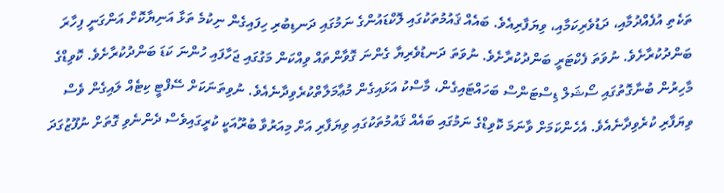ތަކެތި އުފެއްދުމާއި، ދަޑުވެރިކަމާއި، ވިޔަފާރިއެވެ. ބައެއް ޤައުމުތަކުގައި ލޮކްޑައުންގެ ނަމުގައި ދަނޑިބުރި ހިފައިގެން ނިކުމެ ތަޅާ އަނިޔާކޮށް އަންގަނީ ފިހާރަ ބަންދުކުރާށެވެ. ނުވަތަ ފެކްޓަރީ ބަންދުކުރާށެވެ. ނުވަތަ ދަނޑުވެރިޔާ ގެންނަ ގޮވާންތައް ވިއްކަން މަގުގައި ޖަހާފައި ހުންނަ ކަޑަ ބަންދުކުރާށެވެ. ކޮވިޑްގެ މާހިރުން ބުނާގޮތުގައި ސޯޝަލް ޑިސްޓަންސް ބަހައްޓައިގެން، މާސްކު އަޅައިގެން މުޢާމަލާތްކުރެވިދާނެއެވެ. ނުވިތަނަކަށް ސޭފްޓީ ކިޓެއް ލައިގެން ވެސް ވިޔަފާރި ކުރެވިދާނެއެވެ. އެހެންކަމަށް ވާނަމަ ކޮވިޑްގެ ނަމުގައި ބައެއް ޤައުމުތަކުގައި ވިޔަފާރި އަށް މިއަރުވާ ބުރޫއަކީ ކުރީގައިވެސް ދެންނެވި ގޮތަށް ނުފޫޒުގަދަ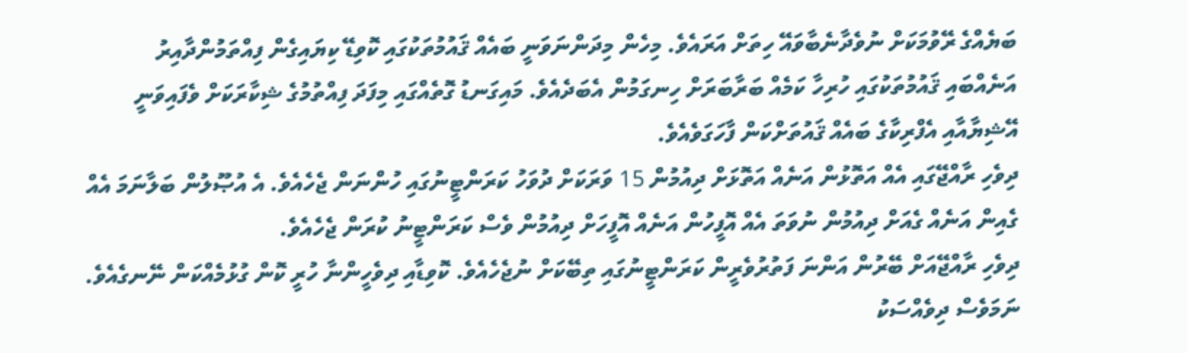ބަޔެއްގެ ރޭވުމަކަށް ނުވެދާނެބާވައޭ ހިތަށް އަރައެވެ. މިހެން މިދަންނަވަނީ ބައެއް ޤައުމުތަކުގައި ކޮވިޑޭ ކިޔައިގެން ފިއްތަމުންދާއިރު އަނެއްބައި ޤައުމުތަކުގައި ހުރިހާ ކަމެއް ބަރާބަރަށް ހިނގަމުން އެބަދެއެވެ. މައިގަނޑު ގޮތެއްގައި މިފަދަ ފިއްތުމުގެ ޝިކާރަކަށް ވެފައިވަނީ އޭޝިޔާއާއި އެފްރިކާގެ ބައެއް ޤައުތަށްކަން ފާހަގަވެއެވެ.
ދިވެހި ރާއްޖޭގައި އެއް އަތޮޅުން އަނެއް އަތޮޅަށް ދިއުމުން 15 ވަރަކަށް ދުވަހު ކަރަންޓީނުގައި ހުންނަން ޖެހެއެވެ. އެ އުޞޫލުން ބަލާނަމަ އެއް ގެއިން އަނެއް ގެއަށް ދިއުމުން ނުވަތަ އެއް އޮފީހުން އަނެއް އޮފީހަށް ދިއުމުން ވެސް ކަރަންޓީނު ކުރަން ޖެހެއެވެ.
ދިވެހި ރާއްޖޭއަށް ބޭރުން އަންނަ ފަތުރުވެރީން ކަރަންޓީނުގައި ތިބޭކަށް ނުޖެހެއެވެ. ކޮވިޑާއި ދިވެހީންނާ ހުރީ ކޮން ގުޅުމެއްކަން ނޭނގެއެވެ. ނަމަވެސް ދިވެއްސަކު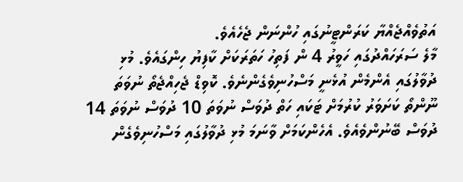އަތުވެއްޖެއްޔާ ކަރަންޓީނުގައި ހުންނަން ޖެހެއެވެ.
މާލެ ސަރަހައްދުގައި ހަވީރު 4 ން ފަތިހު ހަތަރަކަށް ކާފިޔު ހިންގައެވެ. މުޅި ދުވާލުގައި އެންމެން އުޅެނީ މަސްހުނިވެގެންނެވެ. ކޮވިޑް ޖެހިއްޖެތޯ ނުވަތަ ނޫންތޯ ކަށަވަރު ކުރުމަށް ޓަކައި ހަތް ދުވަސް ނުވަތަ 10 ދުވަސް ނުވަތަ 14 ދުވަސް ބޭނުންވެއެވެ. އެހެންކަމަށް ވާނަމަ މުޅި ދުވާލުގައި މަސްހުނިވެގެން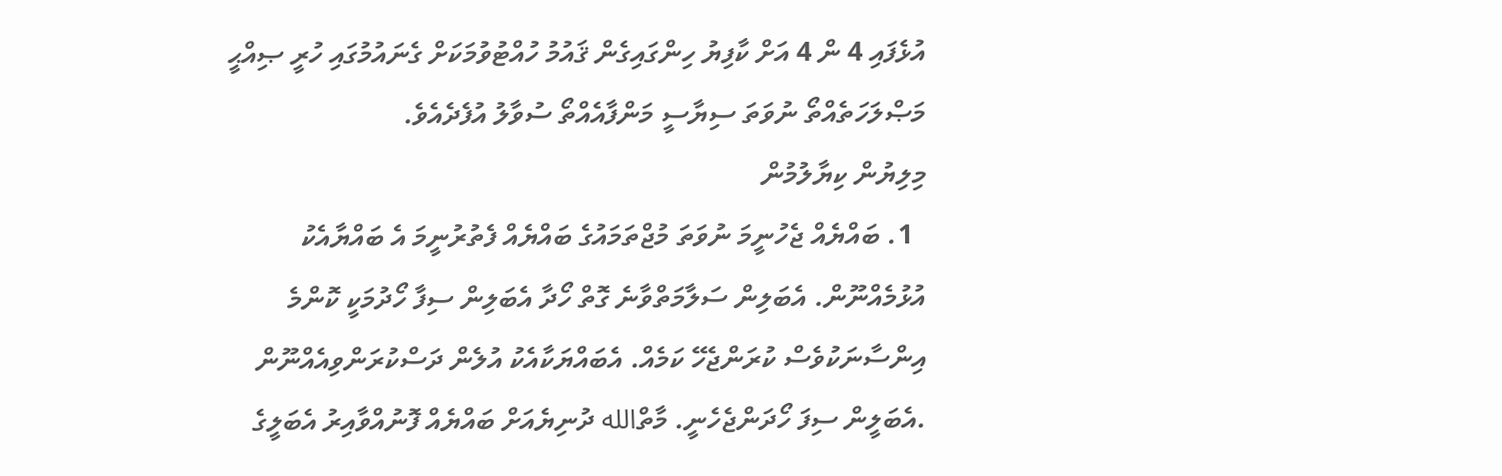އުޅެފައި 4 ން 4 އަށް ކާފިޔު ހިންގައިގެން ޤައުމު ހުއްޓުވުމަކަށް ގެނައުމުގައި ހުރީ ޞިއްޙީ މަޞްލަހަތެއްތޯ ނުވަތަ ސިޔާސީ މަންފާއެއްތޯ ސުވާލު އުފެދެއެވެ.
މިލިޔުން ކިޔާލުމުން
  1. ބައްޔެއް ޖެހުނީމަ ނުވަތަ މުޖްތަމައުގެ ބައްޔެއް ފެތުރުނީމަ އެ ބައްޔާއެކު އުޅުމެއްނޫން. އެބަލިން ސަލާމަތްވާނެ ގޮތް ހޯދާ އެބަލިން ސިފާ ހޯދުމަކީ ކޮންމެ އިންސާނަކުވެސް ކުރަންޖެހޭ ކަމެއް. އެބައްޔަކާއެކު އުލެން ދަސްކުރަންވިއެއްނޫން .އެބަލީން ސިފަ ހޯދަންޖެހެނީ. މާތްالله ދުނިޔެއަށް ބައްޔެއް ފޮނުއްވާއިރު އެބަލީގެ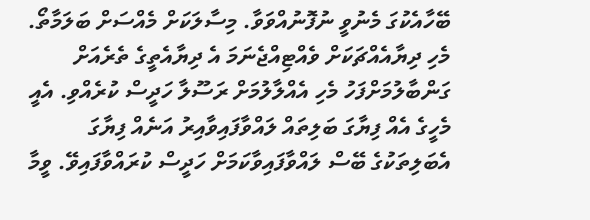ބޭހާއެކުގަ މެނުވީ ނުފޮނުއްވަވާ. މިސާލަކަށް މެއްސަށް ބަލަމާތޯ. މެހި ދިޔާއެއްޗަކަށް ވެއްޓިއްޖެނަމަ އެ ދިޔާއެތީގެ ތެރެއަށް ގަންބާލުމަށްފަހު މެހި އެއްލާލުމަށް ރަސޫލާ ހަދީސް ކުރެއްވި. އެއީ މެހީގެ އެއް ފިޔާގަ ބަލިތައް ލައްވާފައިވާއިރު އަނެއް ފިޔާގަ އެބަލިތަކުގެ ބޭސް ލައްވާފައިވާކަމަށް ހަދީސް ކުރައްވާފައިވޭ. ވީމާ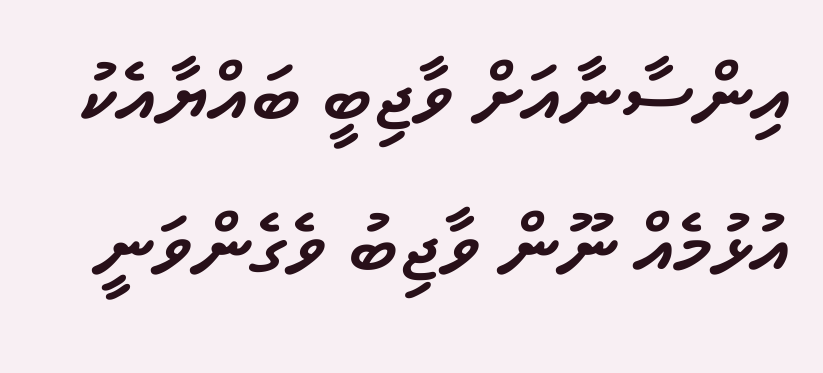އިންސާނާއަށް ވާޖިބީ ބައްޔާއެކު އުޅުމެއް ނޫން ވާޖިބު ވެގެންވަނީ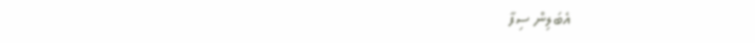އެބަލިން ސިފާ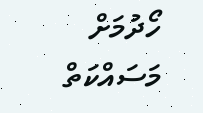ހޯދުމަށް މަސައްކަތް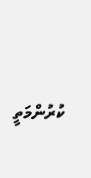ކުރުންމަތީ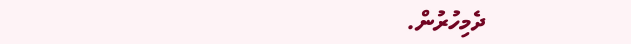ދެމިހުރުން.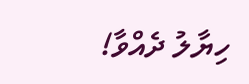ހިޔާލު ދެއްވާ!